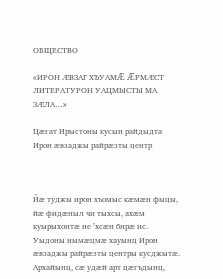ОБЩЕСТВО

«ИРОН ÆВЗАГ ХЪУАМÆ ÆРМÆСТ ЛИТЕРАТУРОН УАЦМЫСТЫ МА ЗÆЛА…»

Цæгат Ирыстоны кусын райдыдта Ирон æвзаджы райрæзты центр



Йæ туджы ирон хъомыс кæмæн фыцы, йæ фидæныл чи тыхсы, ахæм куырыхонтæ не ʼхсæн бирæ ис. Уыдоны нымæцмæ хауынц Ирон æвзаджы райрæзты центры кусджытæ. Архайынц, сæ удæй арт цæгъдынц,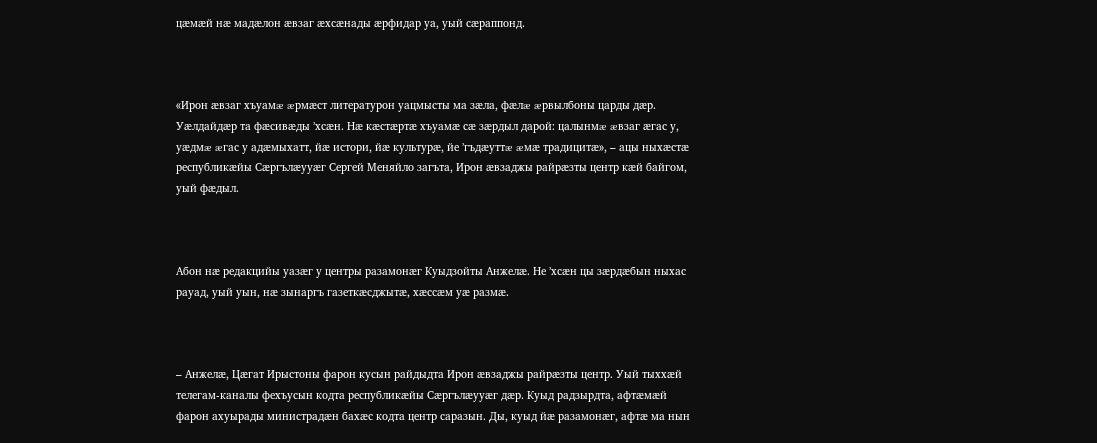цæмæй нæ мадæлон æвзаг æхсæнады æрфидар уа, уый сæраппонд.



«Ирон æвзаг хъуамæ æрмæст литературон уацмысты ма зæла, фæлæ æрвылбоны царды дæр. Уæлдайдæр та фæсивæды ʼхсæн. Нæ кæстæртæ хъуамæ сæ зæрдыл дарой: цалынмæ æвзаг æгас у, уæдмæ æгас у адæмыхатт, йæ истори, йæ культурæ, йе ʼгъдæуттæ æмæ традицитæ», – ацы ныхæстæ республикæйы Сæргълæууæг Сергей Меняйло загъта, Ирон æвзаджы райрæзты центр кæй байгом, уый фæдыл.



Абон нæ редакцийы уазæг у центры разамонæг Куыдзойты Анжелæ. Не ʼхсæн цы зæрдæбын ныхас рауад, уый уын, нæ зынаргъ газеткæсджытæ, хæссæм уæ размæ.



– Анжелæ, Цæгат Ирыстоны фарон кусын райдыдта Ирон æвзаджы райрæзты центр. Уый тыххæй телегам-каналы фехъусын кодта республикæйы Сæргълæууæг дæр. Куыд радзырдта, афтæмæй фарон ахуырады министрадæн бахæс кодта центр саразын. Ды, куыд йæ разамонæг, афтæ ма нын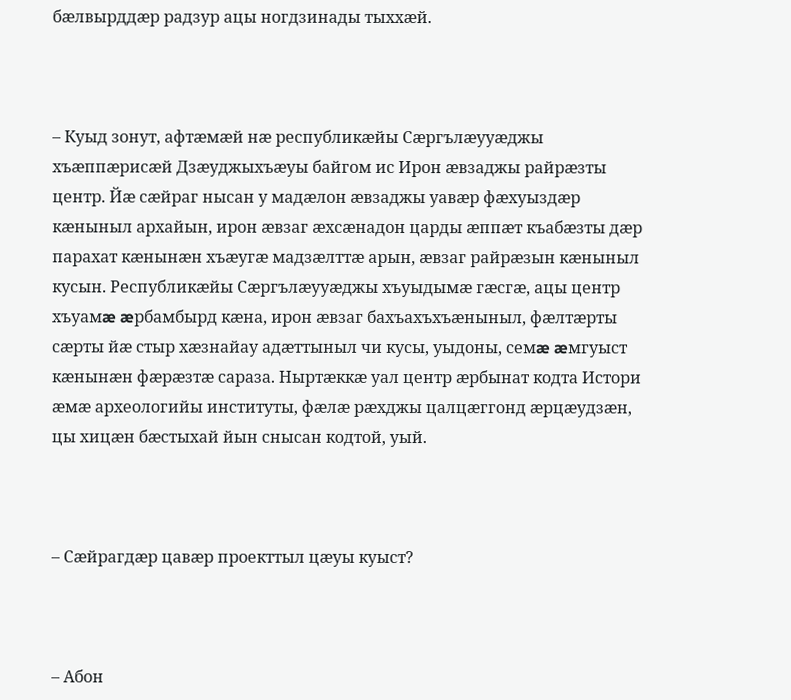бæлвырддæр радзур ацы ногдзинады тыххæй.



– Куыд зонут, афтæмæй нæ республикæйы Сæргълæууæджы хъæппæрисæй Дзæуджыхъæуы байгом ис Ирон æвзаджы райрæзты центр. Йæ сæйраг нысан у мадæлон æвзаджы уавæр фæхуыздæр кæныныл архайын, ирон æвзаг æхсæнадон царды æппæт къабæзты дæр парахат кæнынæн хъæугæ мадзæлттæ арын, æвзаг райрæзын кæныныл кусын. Республикæйы Сæргълæууæджы хъуыдымæ гæсгæ, ацы центр хъуамæ æрбамбырд кæна, ирон æвзаг бахъахъхъæныныл, фæлтæрты сæрты йæ стыр хæзнайау адæттыныл чи кусы, уыдоны, семæ æмгуыст кæнынæн фæрæзтæ сараза. Ныртæккæ уал центр æрбынат кодта Истори æмæ археологийы институты, фæлæ рæхджы цалцæггонд æрцæудзæн, цы хицæн бæстыхай йын снысан кодтой, уый.



– Сæйрагдæр цавæр проекттыл цæуы куыст?



– Абон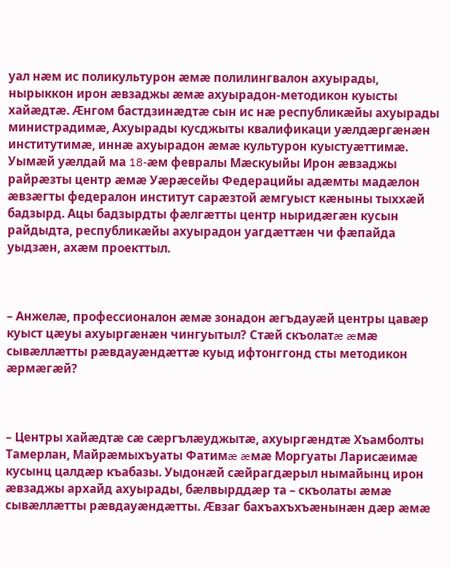уал нæм ис поликультурон æмæ полилингвалон ахуырады, нырыккон ирон æвзаджы æмæ ахуырадон-методикон куысты хайæдтæ. Æнгом бастдзинæдтæ сын ис нæ республикæйы ахуырады министрадимæ, Ахуырады кусджыты квалификаци уæлдæргæнæн институтимæ, иннæ ахуырадон æмæ культурон куыстуæттимæ. Уымæй уæлдай ма 18-æм февралы Мæскуыйы Ирон æвзаджы райрæзты центр æмæ Уæрæсейы Федерацийы адæмты мадæлон æвзæгты федералон институт сарæзтой æмгуыст кæныны тыххæй бадзырд. Ацы бадзырдты фæлгæтты центр ныридæгæн кусын райдыдта, республикæйы ахуырадон уагдæттæн чи фæпайда уыдзæн, ахæм проекттыл.



– Анжелæ, профессионалон æмæ зонадон æгъдауæй центры цавæр куыст цæуы ахуыргæнæн чингуытыл? Стæй скъолатæ æмæ сывæллæтты рæвдауæндæттæ куыд ифтонггонд сты методикон æрмæгæй?



– Центры хайæдтæ сæ сæргълæуджытæ, ахуыргæндтæ Хъамболты Тамерлан, Майрæмыхъуаты Фатимæ æмæ Моргуаты Ларисæимæ кусынц цалдæр къабазы. Уыдонæй сæйрагдæрыл нымайынц ирон æвзаджы архайд ахуырады, бæлвырддæр та – скъолаты æмæ сывæллæтты рæвдауæндæтты. Æвзаг бахъахъхъæнынæн дæр æмæ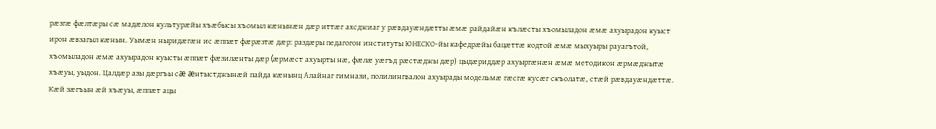рæзгæ фæлтæры сæ мадæлон культурæйы хъæбысы хъомыл кæнынæн дæр иттæг ахсджиаг у рæвдауæндæтты æмæ райдайæн кълæсты хъомыладон æмæ ахуырадон куыст ирон æвзагыл кæнын. Уымæн ныридæгæн ис æппæт фæрæзтæ дæр: раздæры педагогон институты ЮНЕСКО-йы кафедрæйы бацæттæ кодтой æмæ мыхуыры рауагътой, хъомыладон æмæ ахуырадон куысты æппæт фæзилæнты дæр (æрмæст ахуырты нæ, фæлæ уæгъд рæстæджы дæр) цыдæриддæр ахуыргæнæн æмæ методикон æрмæджытæ хъæуы, уыдон. Цалдæр азы дæргъы сæ æнтыстджынæй пайда кæнынц Алайнаг гимнази, полилингвалон ахуырады модельмæ гæсгæ кусæг скъолатæ, стæй рæвдауæндæттæ. Кæй зæгъын æй хъæуы, æппæт ацы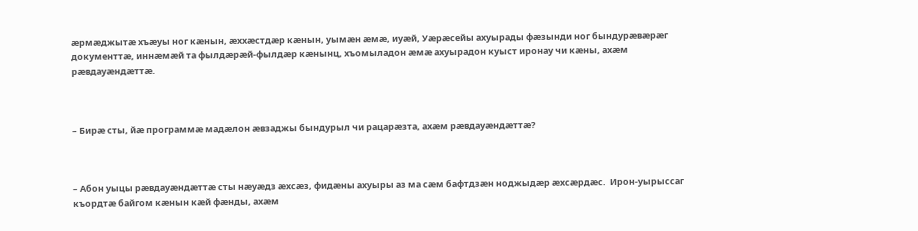æрмæджытæ хъæуы ног кæнын, æххæстдæр кæнын, уымæн æмæ, иуæй, Уæрæсейы ахуырады фæзынди ног бындурæвæрæг документтæ, иннæмæй та фылдæрæй-фылдæр кæнынц, хъомыладон æмæ ахуырадон куыст иронау чи кæны, ахæм рæвдауæндæттæ.



– Бирæ сты, йæ программæ мадæлон æвзаджы бындурыл чи рацарæзта, ахæм рæвдауæндæттæ?



– Абон уыцы рæвдауæндæттæ сты нæуæдз æхсæз, фидæны ахуыры аз ма сæм бафтдзæн ноджыдæр æхсæрдæс.  Ирон-уырыссаг къордтæ байгом кæнын кæй фæнды, ахæм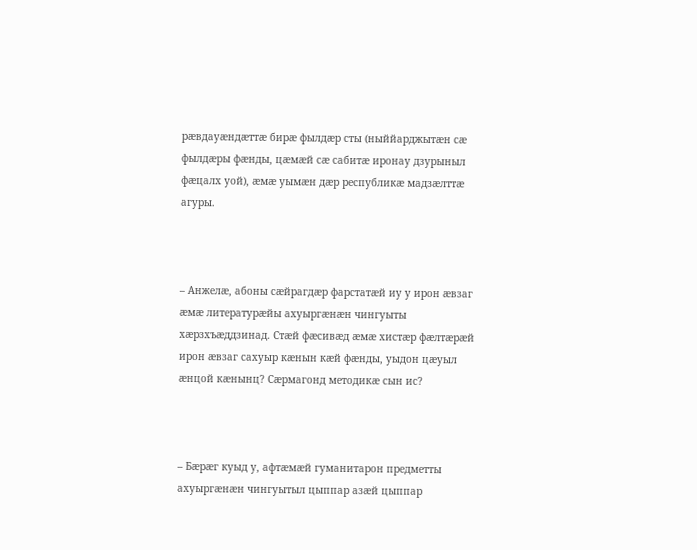рæвдауæндæттæ бирæ фылдæр сты (ныййарджытæн сæ фылдæры фæнды, цæмæй сæ сабитæ иронау дзурыныл фæцалх уой), æмæ уымæн дæр республикæ мадзæлттæ агуры.



– Анжелæ, абоны сæйрагдæр фарстатæй иу у ирон æвзаг æмæ литературæйы ахуыргæнæн чингуыты хæрзхъæддзинад. Стæй фæсивæд æмæ хистæр фæлтæрæй ирон æвзаг сахуыр кæнын кæй фæнды, уыдон цæуыл æнцой кæнынц? Сæрмагонд методикæ сын ис?



– Бæрæг куыд у, афтæмæй гуманитарон предметты ахуыргæнæн чингуытыл цыппар азæй цыппар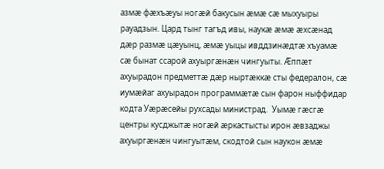азмæ фæхъæуы ногæй бакусын æмæ сæ мыхуыры рауадзын. Цард тынг тагъд ивы, наукæ æмæ æхсæнад дæр размæ цæуынц, æмæ уыцы ивддзинæдтæ хъуамæ сæ бынат ссарой ахуыргæнæн чингуыты. Æппæт ахуырадон предметтæ дæр ныртæккæ сты федералон, сæ иумæйаг ахуырадон программæтæ сын фарон ныффидар кодта Уæрæсейы рухсады министрад.  Уымæ гæсгæ центры кусджытæ ногæй æркастысты ирон æвзаджы ахуыргæнæн чингуытæм, скодтой сын наукон æмæ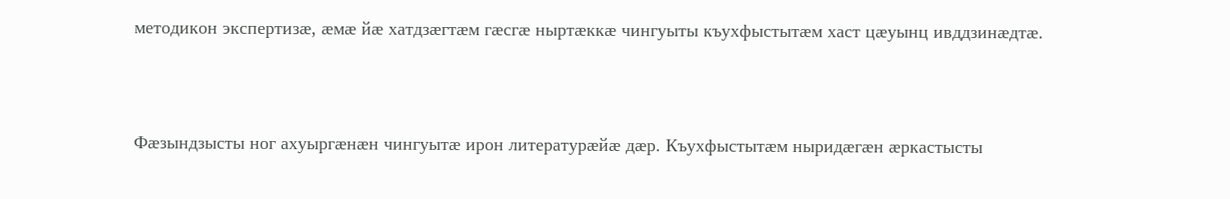методикон экспертизæ, æмæ йæ хатдзæгтæм гæсгæ ныртæккæ чингуыты къухфыстытæм хаст цæуынц ивддзинæдтæ.



Фæзындзысты ног ахуыргæнæн чингуытæ ирон литературæйæ дæр. Къухфыстытæм ныридæгæн æркастысты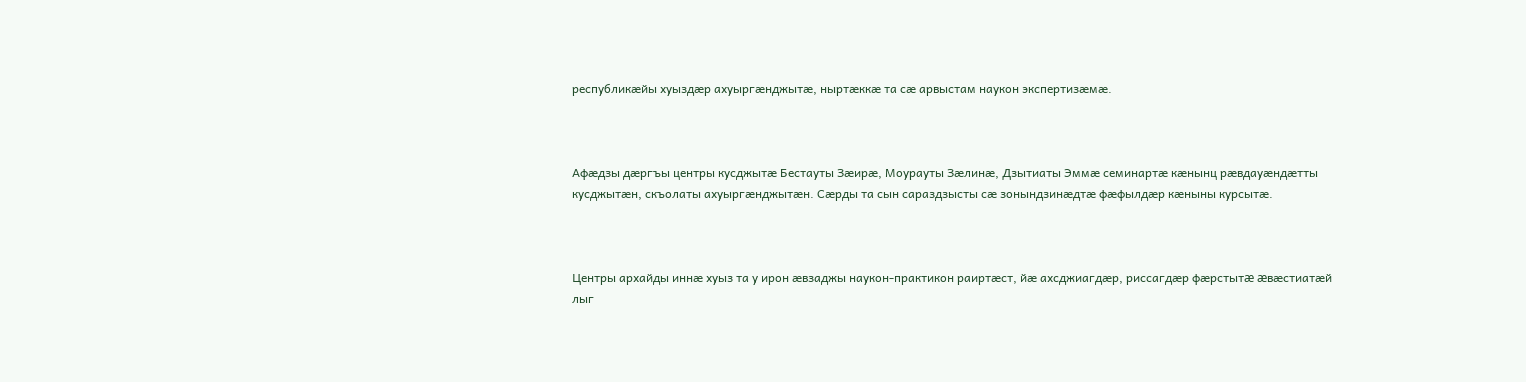республикæйы хуыздæр ахуыргæнджытæ, ныртæккæ та сæ арвыстам наукон экспертизæмæ.



Афæдзы дæргъы центры кусджытæ Бестауты Зæирæ, Моурауты Зæлинæ, Дзытиаты Эммæ семинартæ кæнынц рæвдауæндæтты кусджытæн, скъолаты ахуыргæнджытæн. Сæрды та сын сараздзысты сæ зонындзинæдтæ фæфылдæр кæныны курсытæ.



Центры архайды иннæ хуыз та у ирон æвзаджы наукон-практикон раиртæст, йæ ахсджиагдæр, риссагдæр фæрстытæ æвæстиатæй лыг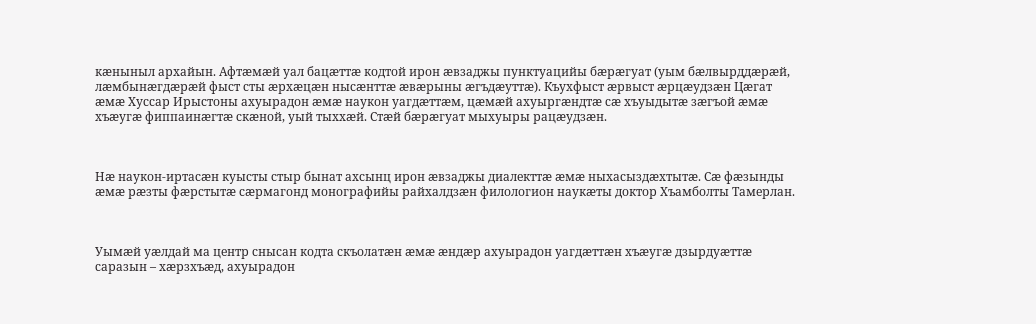кæныныл архайын. Афтæмæй уал бацæттæ кодтой ирон æвзаджы пунктуацийы бæрæгуат (уым бæлвырддæрæй, лæмбынæгдæрæй фыст сты æрхæцæн нысæнттæ æвæрыны æгъдæуттæ). Къухфыст æрвыст æрцæудзæн Цæгат æмæ Хуссар Ирыстоны ахуырадон æмæ наукон уагдæттæм, цæмæй ахуыргæндтæ сæ хъуыдытæ зæгъой æмæ хъæугæ фиппаинæгтæ скæной, уый тыххæй. Стæй бæрæгуат мыхуыры рацæудзæн.



Нæ наукон-иртасæн куысты стыр бынат ахсынц ирон æвзаджы диалекттæ æмæ ныхасыздæхтытæ. Сæ фæзынды æмæ рæзты фæрстытæ сæрмагонд монографийы райхалдзæн филологион наукæты доктор Хъамболты Тамерлан.



Уымæй уæлдай ма центр снысан кодта скъолатæн æмæ æндæр ахуырадон уагдæттæн хъæугæ дзырдуæттæ саразын – хæрзхъæд, ахуырадон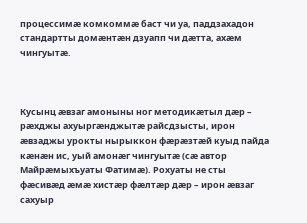процессимæ комкоммæ баст чи уа, паддзахадон стандартты домæнтæн дзуапп чи дæтта, ахæм чингуытæ.



Кусынц æвзаг амоныны ног методикæтыл дæр – рæхджы ахуыргæнджытæ райсдзысты, ирон æвзаджы урокты нырыккон фæрæзтæй куыд пайда кæнæн ис, уый амонæг чингуытæ (сæ автор Майрæмыхъуаты Фатимæ). Рохуаты не сты фæсивæд æмæ хистæр фæлтæр дæр – ирон æвзаг сахуыр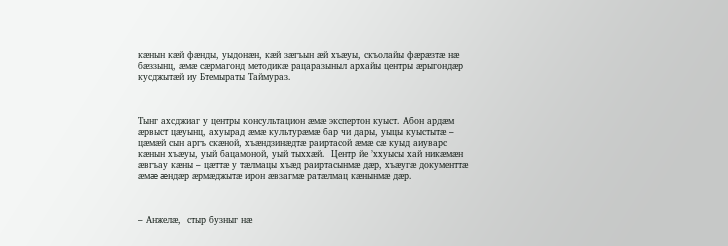кæнын кæй фæнды, уыдонæн, кæй зæгъын æй хъæуы, скъолайы фæрæзтæ нæ бæззынц, æмæ сæрмагонд методикæ рацаразыныл архайы центры æрыгондæр кусджытæй иу Бтемыраты Таймураз.



Тынг ахсджиаг у центры консультацион æмæ экспертон куыст. Абон ардæм æрвыст цæуынц, ахуырад æмæ культурæмæ бар чи дары, уыцы куыстытæ – цæмæй сын аргъ скæной, хъæндзинæдтæ раиртасой æмæ сæ куыд аиуварс кæнын хъæуы, уый бацамоной, уый тыххæй.  Центр йе ʼххуысы хай никæмæн æвгъау кæны – цæттæ у тæлмацы хъæд раиртасынмæ дæр, хъæугæ документтæ æмæ æндæр æрмæджытæ ирон æвзагмæ ратæлмац кæнынмæ дæр.



– Анжелæ,  стыр бузныг нæ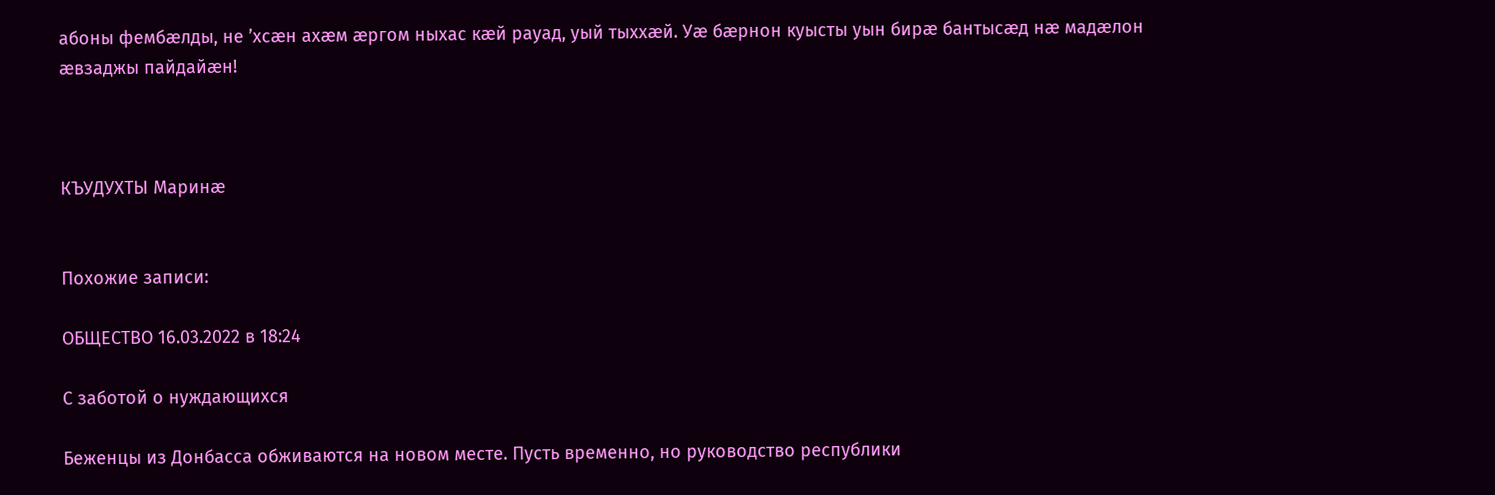абоны фембæлды, не ʼхсæн ахæм æргом ныхас кæй рауад, уый тыххæй. Уæ бæрнон куысты уын бирæ бантысæд нæ мадæлон æвзаджы пайдайæн!



КЪУДУХТЫ Маринæ


Похожие записи:

ОБЩЕСТВО 16.03.2022 в 18:24

С заботой о нуждающихся

Беженцы из Донбасса обживаются на новом месте. Пусть временно, но руководство республики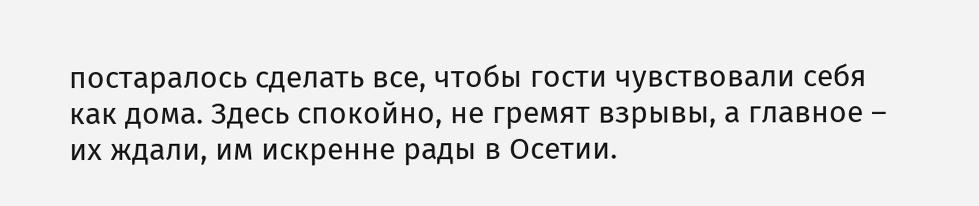постаралось сделать все, чтобы гости чувствовали себя как дома. Здесь спокойно, не гремят взрывы, а главное – их ждали, им искренне рады в Осетии.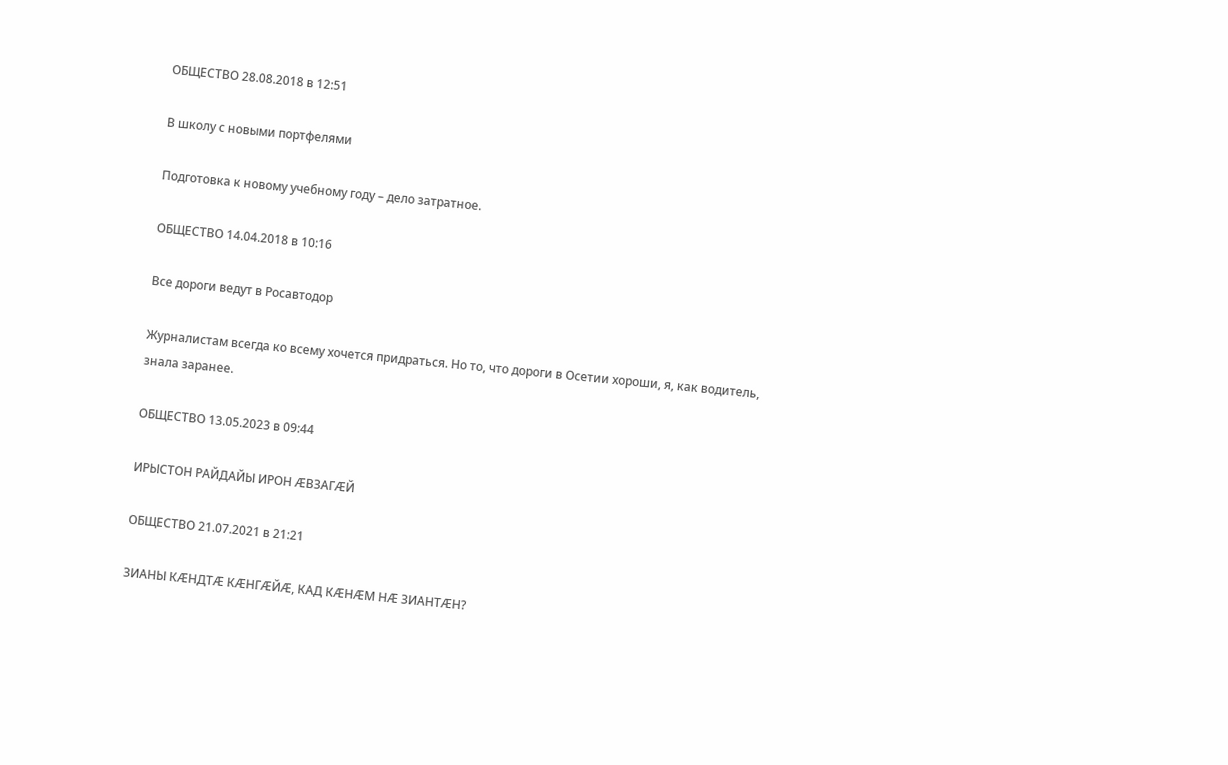ОБЩЕСТВО 28.08.2018 в 12:51

В школу с новыми портфелями

Подготовка к новому учебному году – дело затратное.

ОБЩЕСТВО 14.04.2018 в 10:16

Все дороги ведут в Росавтодор

Журналистам всегда ко всему хочется придраться. Но то, что дороги в Осетии хороши, я, как водитель, знала заранее.

ОБЩЕСТВО 13.05.2023 в 09:44

ИРЫСТОН РАЙДАЙЫ ИРОН ÆВЗАГÆЙ

ОБЩЕСТВО 21.07.2021 в 21:21

ЗИАНЫ КÆНДТÆ КÆНГÆЙÆ, КАД КÆНÆМ НÆ ЗИАНТÆН?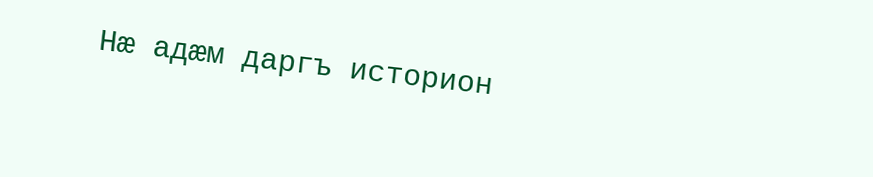Нæ адæм даргъ историон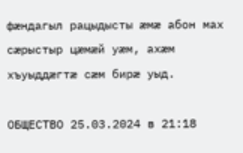фæндагыл рацыдысты æмæ абон мах сæрыстыр цæмæй уæм, ахæм хъуыддæгтæ сæм бирæ уыд.

ОБЩЕСТВО 25.03.2024 в 21:18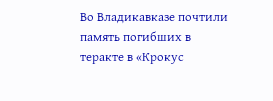Во Владикавказе почтили память погибших в теракте в «Крокус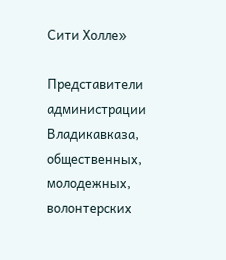Сити Холле»

Представители администрации Владикавказа, общественных, молодежных, волонтерских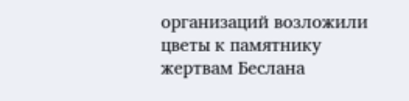организаций возложили цветы к памятнику жертвам Беслана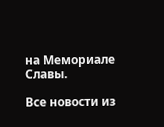на Мемориале Славы.

Все новости из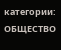категории: ОБЩЕСТВО